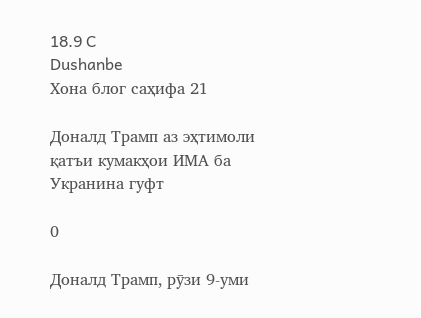18.9 C
Dushanbe
Хона блог саҳифа 21

Доналд Трамп аз эҳтимоли қатъи кумакҳои ИМА ба Укранина гуфт

0

Доналд Трамп, рӯзи 9-уми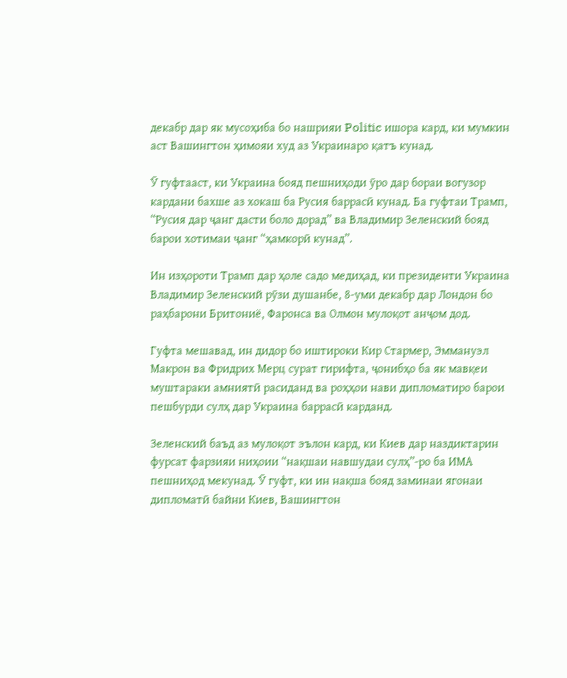декабр дар як мусоҳиба бо нашрияи Politic ишора кард, ки мумкин аст Вашингтон ҳимояи худ аз Украинаро қатъ кунад.

Ӯ гуфтааст, ки Украина бояд пешниҳоди ӯро дар бораи вогузор кардани бахше аз хокаш ба Русия баррасӣ кунад. Ба гуфтаи Трамп, “Русия дар ҷанг дасти боло дорад” ва Владимир Зеленский бояд барои хотимаи ҷанг “ҳамкорӣ кунад”.

Ин изҳороти Трамп дар ҳоле садо медиҳад, ки президенти Украина Владимир Зеленский рӯзи душанбе, 8-уми декабр дар Лондон бо раҳбарони Бритониё, Фаронса ва Олмон мулоқот анҷом дод.

Гуфта мешавад, ин дидор бо иштироки Кир Стармер, Эммануэл Макрон ва Фридрих Мерц сурат гирифта, ҷонибҳо ба як мавқеи муштараки амниятӣ расиданд ва роҳҳои нави дипломатиро барои пешбурди сулҳ дар Украина баррасӣ карданд.

Зеленский баъд аз мулоқот эълон кард, ки Киев дар наздиктарин фурсат фарзияи ниҳоии “нақшаи навшудаи сулҳ”-ро ба ИМА пешниҳод мекунад. Ӯ гуфт, ки ин нақша бояд заминаи ягонаи дипломатӣ байни Киев, Вашингтон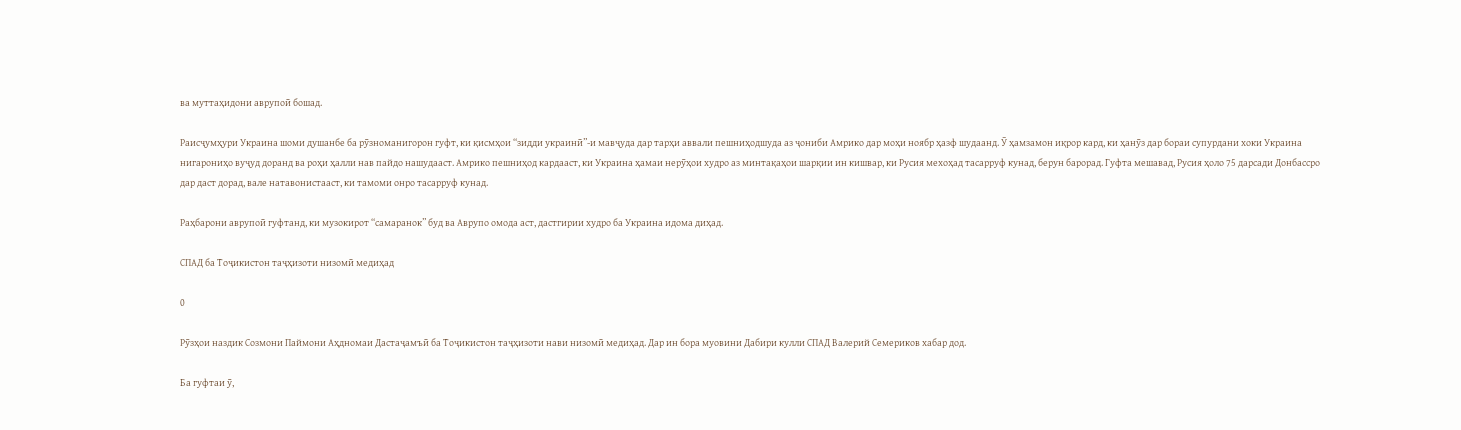ва муттаҳидони аврупоӣ бошад.

Раисҷумҳури Украина шоми душанбе ба рӯзноманигорон гуфт, ки қисмҳои “зидди украинӣ”-и мавҷуда дар тарҳи аввали пешниҳодшуда аз ҷониби Амрико дар моҳи ноябр ҳазф шудаанд. Ӯ ҳамзамон иқрор кард, ки ҳанӯз дар бораи супурдани хоки Украина нигарониҳо вуҷуд доранд ва роҳи ҳалли нав пайдо нашудааст. Амрико пешниҳод кардааст, ки Украина ҳамаи нерӯҳои худро аз минтақаҳои шарқии ин кишвар, ки Русия мехоҳад тасарруф кунад, берун барорад. Гуфта мешавад, Русия ҳоло 75 дарсади Донбассро дар даст дорад, вале натавонистааст, ки тамоми онро тасарруф кунад.

Раҳбарони аврупоӣ гуфтанд, ки музокирот “самаранок” буд ва Аврупо омода аст, дастгирии худро ба Украина идома диҳад.

СПАД ба Тоҷикистон таҷҳизоти низомӣ медиҳад

0

Рӯзҳои наздик Созмони Паймони Аҳдномаи Дастаҷамъӣ ба Тоҷикистон таҷҳизоти нави низомӣ медиҳад. Дар ин бора муовини Дабири кулли СПАД Валерий Семериков хабар дод.

Ба гуфтаи ӯ,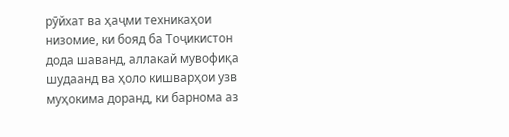рӯйхат ва ҳаҷми техникаҳои низомие, ки бояд ба Тоҷикистон дода шаванд, аллакай мувофиқа шудаанд ва ҳоло кишварҳои узв муҳокима доранд, ки барнома аз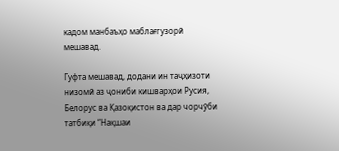кадом манбаъҳо маблағгузорӣ мешавад.

Гуфта мешавад, додани ин таҷҳизоти низомӣ аз ҷониби кишварҳои Русия, Белорус ва Қазоқистон ва дар чорчӯби татбиқи “Нақшаи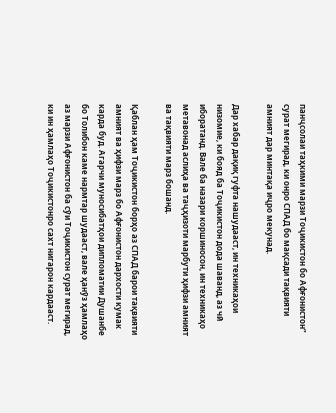панҷсолаи таҳкими марзи Тоҷикистон бо Афғонистон” сурат мегирад, ки онро СПАД бо мақсади тақвияти амният дар минтақа иҷро мекунад.

Дар хабар дақиқ гуфта нашудааст, ин техникаҳои низомие, ки бояд ба Тоҷикистон дода шаванд, аз чӣ иборатанд. Вале ба назари коршиносон, ин техникаҳо метавонад аслиҳа ва таҷҳизоти марбути ҳифзи амният ва тақвияти марз бошанд.

Қаблан ҳам Тоҷикистон борҳо аз СПАД барои тақвияти амният ва ҳифзи марз бо Афғонистон дархости кумак карда буд. Агарчи муносибатҳои дипломатии Душанбе бо Толибон каме нармтар шудааст, вале ҳанӯз ҳамлаҳо аз марзи Афғонистон ба сӯи Тоҷикистон сурат мегирад, ки ин ҳамлаҳо Тоҷикистонро сахт нигарон кардааст.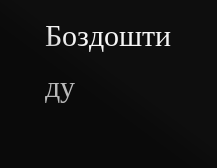Боздошти ду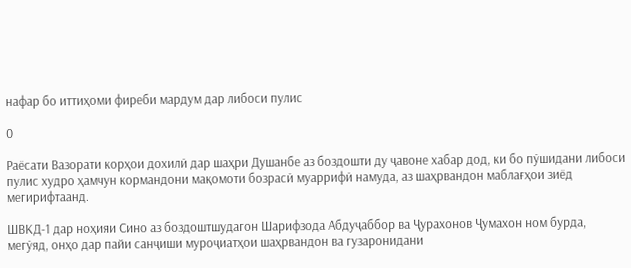нафар бо иттиҳоми фиреби мардум дар либоси пулис

0

Раёсати Вазорати корҳои дохилӣ дар шаҳри Душанбе аз боздошти ду ҷавоне хабар дод, ки бо пӯшидани либоси пулис худро ҳамчун кормандони мақомоти бозрасӣ муаррифӣ намуда, аз шаҳрвандон маблағҳои зиёд мегирифтаанд.

ШВКД-1 дар ноҳияи Сино аз боздоштшудагон Шарифзода Абдуҷаббор ва Ҷурахонов Ҷумахон ном бурда, мегӯяд, онҳо дар пайи санҷиши муроҷиатҳои шаҳрвандон ва гузаронидани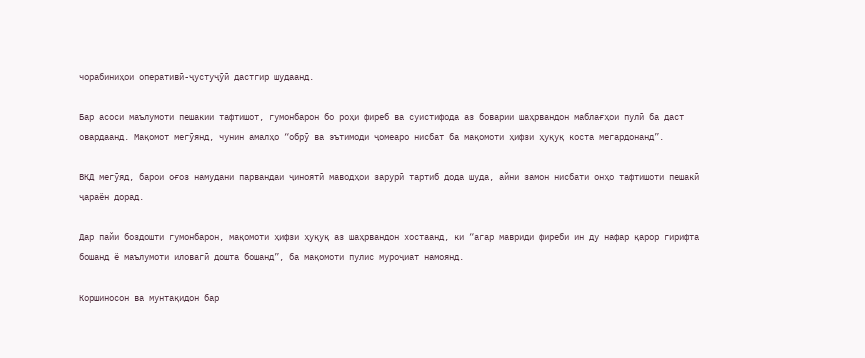чорабиниҳои оперативӣ-ҷустуҷӯӣ дастгир шудаанд.

Бар асоси маълумоти пешакии тафтишот, гумонбарон бо роҳи фиреб ва суистифода аз боварии шаҳрвандон маблағҳои пулӣ ба даст овардаанд. Мақомот мегӯянд, чунин амалҳо “обрӯ ва эътимоди ҷомеаро нисбат ба мақомоти ҳифзи ҳуқуқ коста мегардонанд”.

ВКД мегӯяд, барои оғоз намудани парвандаи ҷиноятӣ маводҳои зарурӣ тартиб дода шуда, айни замон нисбати онҳо тафтишоти пешакӣ ҷараён дорад.

Дар пайи боздошти гумонбарон, мақомоти ҳифзи ҳуқуқ аз шаҳрвандон хостаанд, ки “агар мавриди фиреби ин ду нафар қарор гирифта бошанд ё маълумоти иловагӣ дошта бошанд”, ба мақомоти пулис муроҷиат намоянд.

Коршиносон ва мунтақидон бар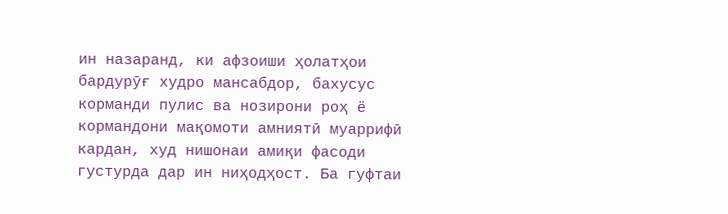ин назаранд, ки афзоиши ҳолатҳои бардурӯғ худро мансабдор, бахусус корманди пулис ва нозирони роҳ ё кормандони мақомоти амниятӣ муаррифӣ кардан, худ нишонаи амиқи фасоди густурда дар ин ниҳодҳост. Ба гуфтаи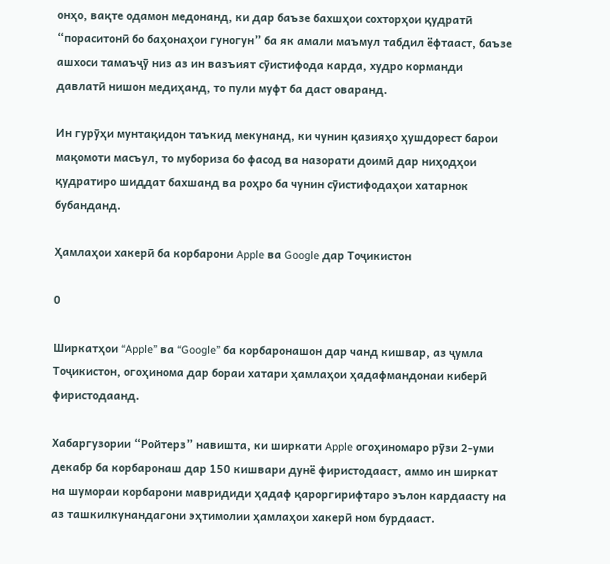онҳо, вақте одамон медонанд, ки дар баъзе бахшҳои сохторҳои қудратӣ “пораситонӣ бо баҳонаҳои гуногун” ба як амали маъмул табдил ёфтааст, баъзе ашхоси тамаъҷӯ низ аз ин вазъият сӯистифода карда, худро корманди давлатӣ нишон медиҳанд, то пули муфт ба даст оваранд.

Ин гурӯҳи мунтақидон таъкид мекунанд, ки чунин қазияҳо ҳушдорест барои мақомоти масъул, то мубориза бо фасод ва назорати доимӣ дар ниҳодҳои қудратиро шиддат бахшанд ва роҳро ба чунин сӯистифодаҳои хатарнок бубанданд.

Ҳамлаҳои хакерӣ ба корбарони Apple ва Google дар Тоҷикистон

0

Ширкатҳои “Apple” ва “Google” ба корбаронашон дар чанд кишвар, аз ҷумла Тоҷикистон, огоҳинома дар бораи хатари ҳамлаҳои ҳадафмандонаи киберӣ фиристодаанд.

Хабаргузории “Ройтерз” навишта, ки ширкати Apple огоҳиномаро рӯзи 2-уми декабр ба корбаронаш дар 150 кишвари дунё фиристодааст, аммо ин ширкат на шумораи корбарони мавридиди ҳадаф қароргирифтаро эълон кардаасту на аз ташкилкунандагони эҳтимолии ҳамлаҳои хакерӣ ном бурдааст.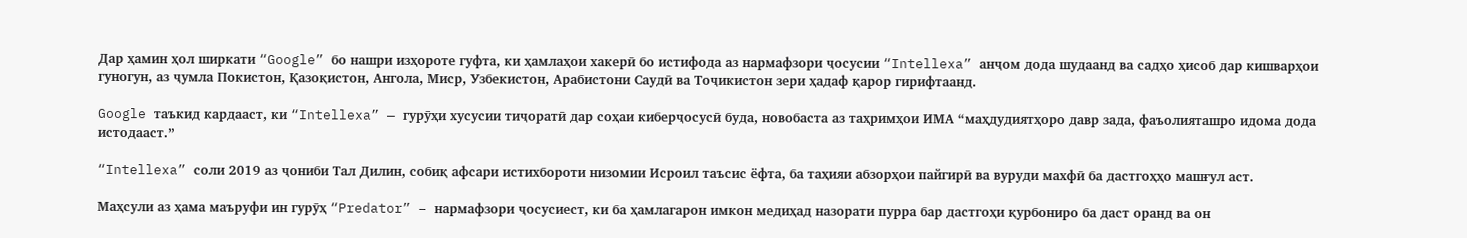Дар ҳамин ҳол ширкати “Google” бо нашри изҳороте гуфта, ки ҳамлаҳои хакерӣ бо истифода аз нармафзори ҷосусии “Intellexa” анҷом дода шудаанд ва садҳо ҳисоб дар кишварҳои гуногун, аз ҷумла Покистон, Қазоқистон, Ангола, Миср, Узбекистон, Арабистони Саудӣ ва Тоҷикистон зери ҳадаф қарор гирифтаанд.

Google таъкид кардааст, ки “Intellexa” — гурӯҳи хусусии тиҷоратӣ дар соҳаи киберҷосусӣ буда, новобаста аз таҳримҳои ИМА “маҳдудиятҳоро давр зада, фаъолияташро идома дода истодааст.”

“Intellexa” соли 2019 аз ҷониби Тал Дилин, собиқ афсари истихбороти низомии Исроил таъсис ёфта, ба таҳияи абзорҳои пайгирӣ ва вуруди махфӣ ба дастгоҳҳо машғул аст.

Маҳсули аз ҳама маъруфи ин гурӯҳ “Predator” – нармафзори ҷосусиест, ки ба ҳамлагарон имкон медиҳад назорати пурра бар дастгоҳи қурбониро ба даст оранд ва он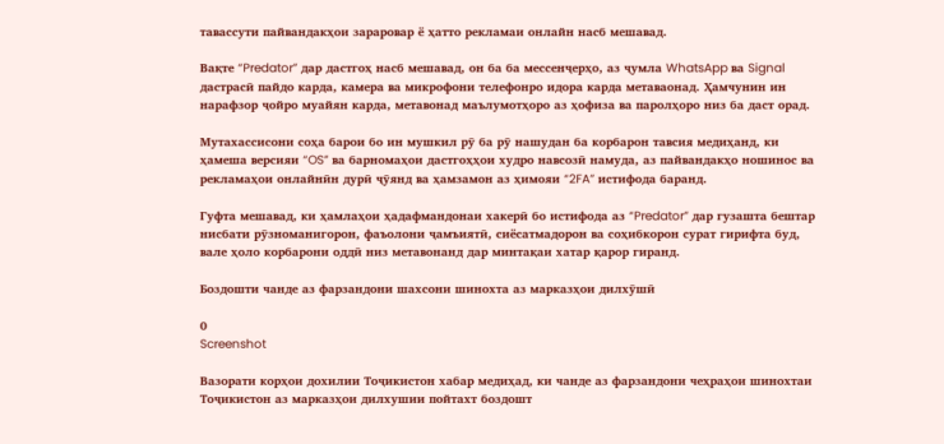тавассути пайвандакҳои зараровар ё ҳатто рекламаи онлайн насб мешавад.

Вақте “Predator” дар дастгоҳ насб мешавад, он ба ба мессенҷерҳо, аз ҷумла WhatsApp ва Signal дастрасӣ пайдо карда, камера ва микрофони телефонро идора карда метаваонад. Ҳамчунин ин нарафзор ҷойро муайян карда, метавонад маълумотҳоро аз ҳофиза ва паролҳоро низ ба даст орад.

Мутахассисони соҳа барои бо ин мушкил рӯ ба рӯ нашудан ба корбарон тавсия медиҳанд, ки ҳамеша версияи “OS” ва барномаҳои дастгоҳҳои худро навсозӣ намуда, аз пайвандакҳо ношинос ва рекламаҳои онлайнӣн дурӣ ҷӯянд ва ҳамзамон аз ҳимояи “2FA” истифода баранд.

Гуфта мешавад, ки ҳамлаҳои ҳадафмандонаи хакерӣ бо истифода аз “Predator” дар гузашта бештар нисбати рӯзноманигорон, фаъолони ҷамъиятӣ, сиёсатмадорон ва соҳибкорон сурат гирифта буд, вале ҳоло корбарони оддӣ низ метавонанд дар минтақаи хатар қарор гиранд.

Боздошти чанде аз фарзандони шахсони шинохта аз марказҳои дилхӯшӣ

0
Screenshot

Вазорати корҳои дохилии Тоҷикистон хабар медиҳад, ки чанде аз фарзандони чеҳраҳои шинохтаи Тоҷикистон аз марказҳои дилхушии пойтахт боздошт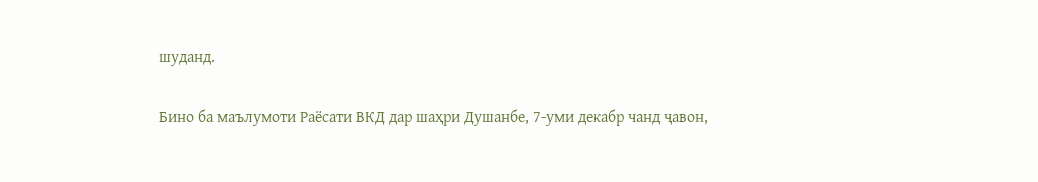шуданд.

Бино ба маълумоти Раёсати ВКД дар шаҳри Душанбе, 7-уми декабр чанд ҷавон,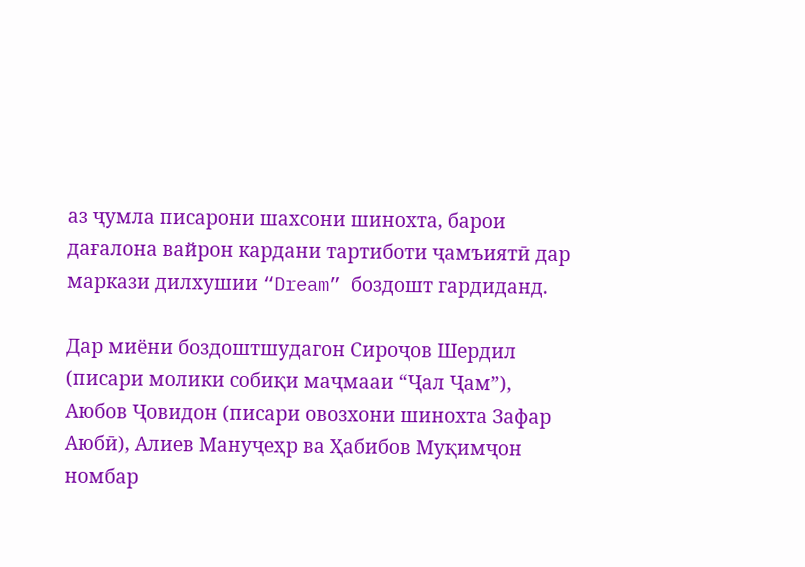аз ҷумла писарони шахсони шинохта, барои дағалона вайрон кардани тартиботи ҷамъиятӣ дар маркази дилхушии “Dream” боздошт гардиданд.

Дар миёни боздоштшудагон Сироҷов Шердил (писари молики собиқи маҷмааи “Ҷал Ҷам”), Аюбов Ҷовидон (писари овозхони шинохта Зафар Аюбӣ), Алиев Мануҷеҳр ва Ҳабибов Муқимҷон номбар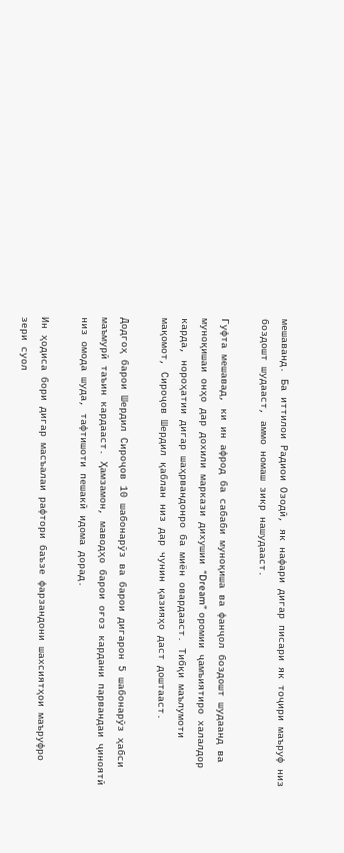мешаванд. Ба иттилои Радиои Озодӣ, як нафари дигар писари як тоҷири маъруф низ боздошт шудааст, аммо номаш зикр нашудааст.

Гуфта мешавад, ки ин афрод ба сабаби муноқиша ва фанҷол боздошт шудаанд ва муноқишаи онҳо дар дохили маркази дихушии “Dream” оромии ҷамъиятиро халалдор карда, нороҳатии дигар шаҳрвандонро ба миён овардааст. Тибқи маълумоти мақомот, Сироҷов Шердил қаблан низ дар чунин қазияҳо даст доштааст.

Додгоҳ барои Шердил Сироҷов 10 шабонарӯз ва барои дигарон 5 шабонарӯз ҳабси маъмурӣ таъин кардааст. Ҳамзамон, маводҳо барои оғоз кардани парвандаи ҷиноятӣ низ омода шуда, тафтишоти пешакӣ идома дорад.

Ин ҳодиса бори дигар масъалаи рафтори баъзе фарзандони шахсиятҳои маъруфро зери суол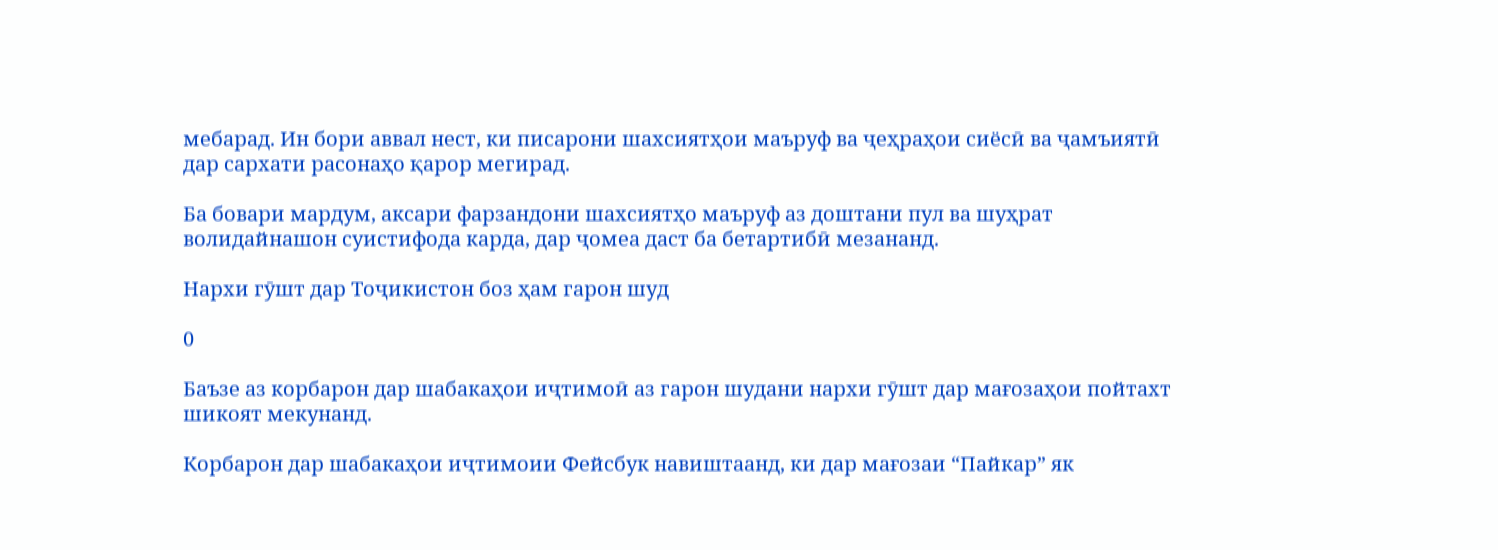мебарад. Ин бори аввал нест, ки писарони шахсиятҳои маъруф ва ҷеҳраҳои сиёсӣ ва ҷамъиятӣ дар сархати расонаҳо қарор мегирад.

Ба бовари мардум, аксари фарзандони шахсиятҳо маъруф аз доштани пул ва шуҳрат волидайнашон суистифода карда, дар ҷомеа даст ба бетартибӣ мезананд.

Нархи гӯшт дар Тоҷикистон боз ҳам гарон шуд

0

Баъзе аз корбарон дар шабакаҳои иҷтимоӣ аз гарон шудани нархи гӯшт дар мағозаҳои пойтахт шикоят мекунанд.

Корбарон дар шабакаҳои иҷтимоии Фейсбук навиштаанд, ки дар мағозаи “Пайкар” як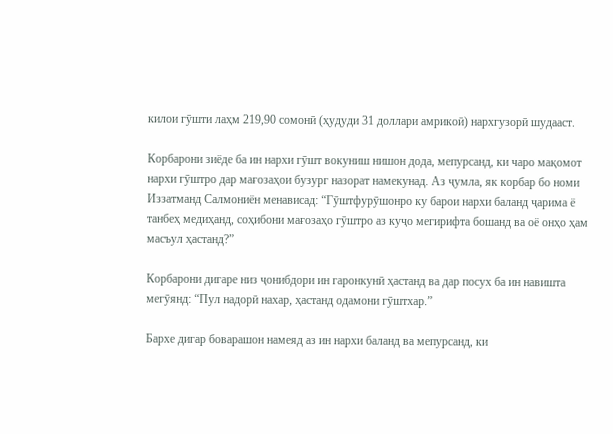килои гӯшти лаҳм 219,90 сомонӣ (ҳудуди 31 доллари амрикоӣ) нархгузорӣ шудааст.

Корбарони зиёде ба ин нархи гӯшт вокуниш нишон дода, мепурсанд, ки чаро мақомот нархи гӯштро дар мағозаҳои бузург назорат намекунад. Аз ҷумла, як корбар бо номи Иззатманд Салмониён менависад: “Гӯштфурӯшонро ку барои нархи баланд ҷарима ё танбеҳ медиҳанд, соҳибони мағозаҳо гӯштро аз куҷо мегирифта бошанд ва оё онҳо ҳам масъул ҳастанд?”

Корбарони дигаре низ ҷонибдори ин гаронкунӣ ҳастанд ва дар посух ба ин навишта мегӯянд: “Пул надорӣ нахар, ҳастанд одамони гӯштхар.”

Бархе дигар боварашон намеяд аз ин нархи баланд ва мепурсанд, ки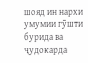шояд ин нархи умумии гӯшти бурида ва ҷудокарда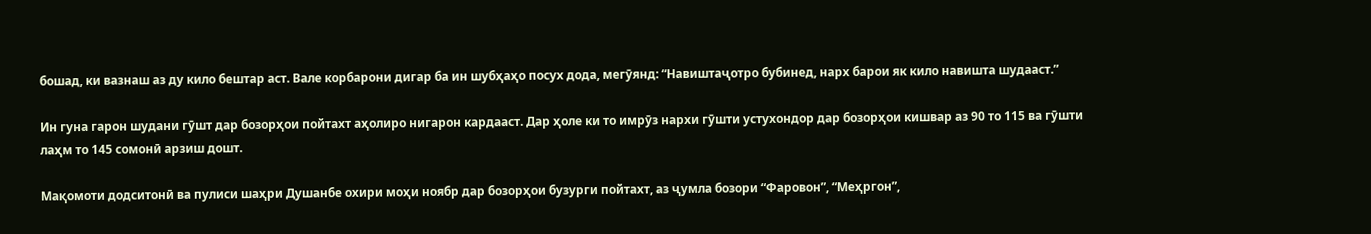бошад, ки вазнаш аз ду кило бештар аст. Вале корбарони дигар ба ин шубҳаҳо посух дода, мегӯянд: “Навиштаҷотро бубинед, нарх барои як кило навишта шудааст.”

Ин гуна гарон шудани гӯшт дар бозорҳои пойтахт аҳолиро нигарон кардааст. Дар ҳоле ки то имрӯз нархи гӯшти устухондор дар бозорҳои кишвар аз 90 то 115 ва гӯшти лаҳм то 145 сомонӣ арзиш дошт.

Мақомоти додситонӣ ва пулиси шаҳри Душанбе охири моҳи ноябр дар бозорҳои бузурги пойтахт, аз ҷумла бозори “Фаровон”, “Меҳргон”,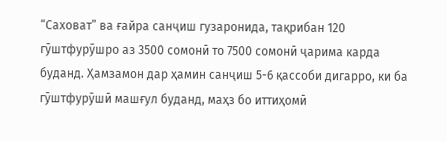“Саховат” ва ғайра санҷиш гузаронида, тақрибан 120 гӯштфурӯшро аз 3500 сомонӣ то 7500 сомонӣ ҷарима карда буданд. Ҳамзамон дар ҳамин санҷиш 5-6 қассоби дигарро, ки ба гӯштфурӯшӣ машғул буданд, маҳз бо иттиҳомӣ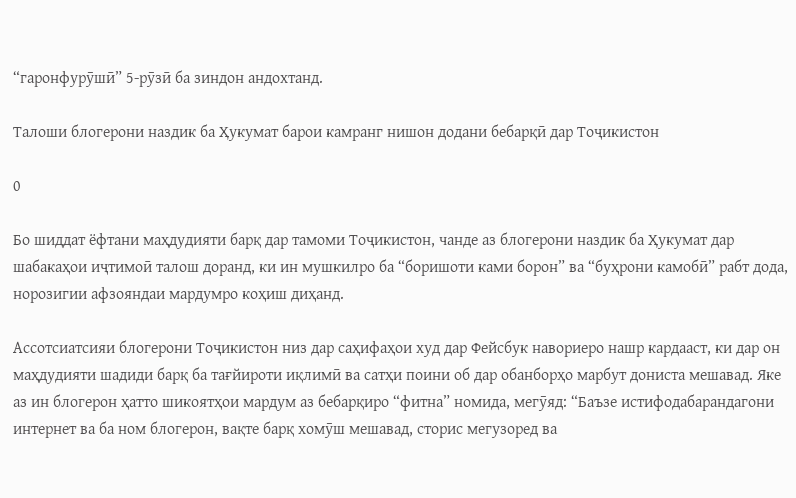“гаронфурӯшӣ” 5-рӯзӣ ба зиндон андохтанд.

Талоши блогерони наздик ба Ҳукумат барои камранг нишон додани бебарқӣ дар Тоҷикистон

0

Бо шиддат ёфтани маҳдудияти барқ дар тамоми Тоҷикистон, чанде аз блогерони наздик ба Ҳукумат дар шабакаҳои иҷтимоӣ талош доранд, ки ин мушкилро ба “боришоти ками борон” ва “буҳрони камобӣ” рабт дода, норозигии афзояндаи мардумро коҳиш диҳанд.

Ассотсиатсияи блогерони Тоҷикистон низ дар саҳифаҳои худ дар Фейсбук навориеро нашр кардааст, ки дар он маҳдудияти шадиди барқ ба тағйироти иқлимӣ ва сатҳи поини об дар обанборҳо марбут дониста мешавад. Яке аз ин блогерон ҳатто шикоятҳои мардум аз бебарқиро “фитна” номида, мегӯяд: “Баъзе истифодабарандагони интернет ва ба ном блогерон, вақте барқ хомӯш мешавад, сторис мегузоред ва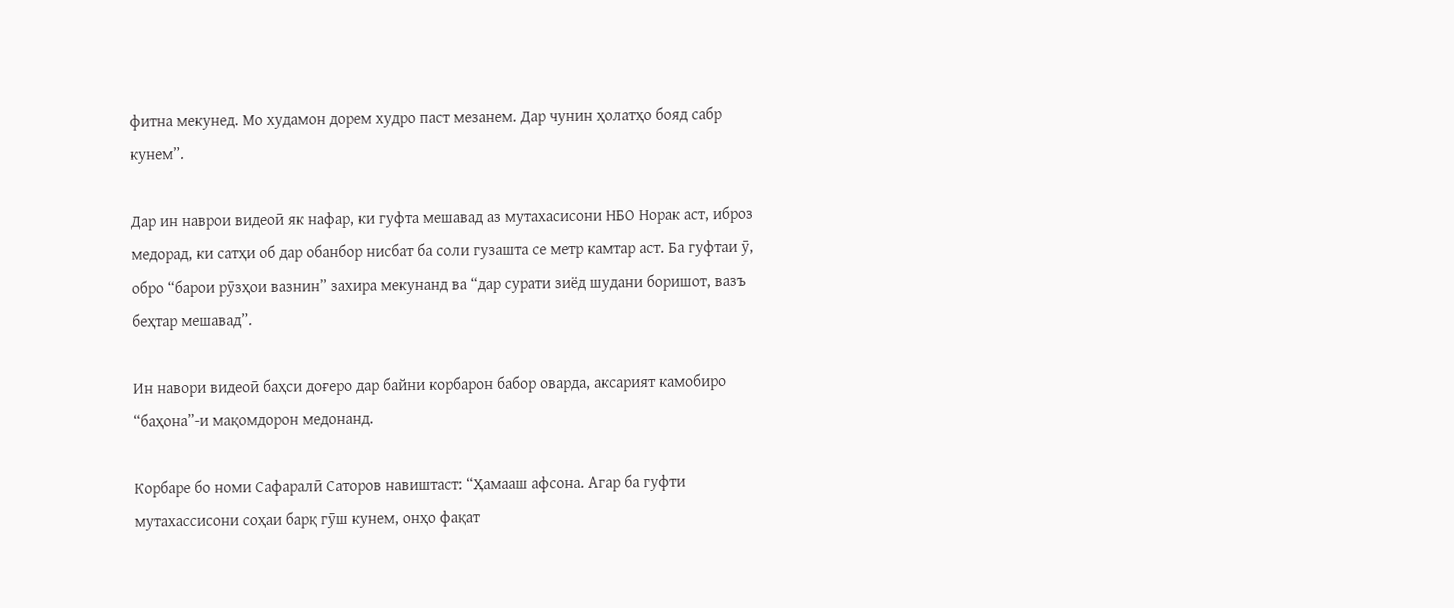фитна мекунед. Мо худамон дорем худро паст мезанем. Дар чунин ҳолатҳо бояд сабр кунем”.

Дар ин наврои видеоӣ як нафар, ки гуфта мешавад аз мутахасисони НБО Норак аст, иброз медорад, ки сатҳи об дар обанбор нисбат ба соли гузашта се метр камтар аст. Ба гуфтаи ӯ, обро “барои рӯзҳои вазнин” захира мекунанд ва “дар сурати зиёд шудани боришот, вазъ беҳтар мешавад”.

Ин навори видеоӣ баҳси доғеро дар байни корбарон бабор оварда, аксарият камобиро “баҳона”-и мақомдорон медонанд.

Корбаре бо номи Сафаралӣ Саторов навиштаст: “Ҳамааш афсона. Агар ба гуфти мутахассисони соҳаи барқ гӯш кунем, онҳо фақат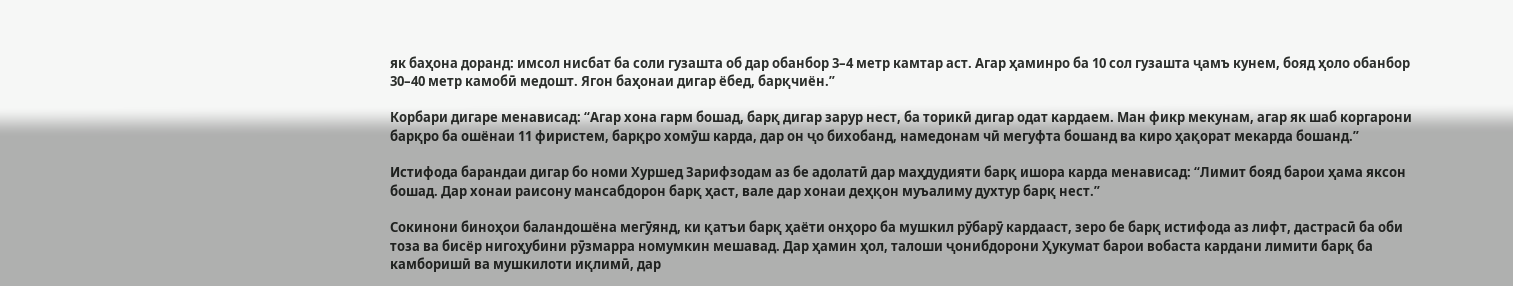як баҳона доранд: имсол нисбат ба соли гузашта об дар обанбор 3–4 метр камтар аст. Агар ҳаминро ба 10 сол гузашта ҷамъ кунем, бояд ҳоло обанбор 30–40 метр камобӣ медошт. Ягон баҳонаи дигар ёбед, барқчиён.”

Корбари дигаре менависад: “Агар хона гарм бошад, барқ дигар зарур нест, ба торикӣ дигар одат кардаем. Ман фикр мекунам, агар як шаб коргарони барқро ба ошёнаи 11 фиристем, барқро хомӯш карда, дар он ҷо бихобанд, намедонам чӣ мегуфта бошанд ва киро ҳақорат мекарда бошанд.”

Истифода барандаи дигар бо номи Хуршед Зарифзодам аз бе адолатӣ дар маҳдудияти барқ ишора карда менависад: “Лимит бояд барои ҳама яксон бошад. Дар хонаи раисону мансабдорон барқ ҳаст, вале дар хонаи деҳқон муъалиму духтур барқ нест.”

Сокинони биноҳои баландошёна мегӯянд, ки қатъи барқ ҳаёти онҳоро ба мушкил рӯбарӯ кардааст, зеро бе барқ истифода аз лифт, дастрасӣ ба оби тоза ва бисёр нигоҳубини рӯзмарра номумкин мешавад. Дар ҳамин ҳол, талоши ҷонибдорони Ҳукумат барои вобаста кардани лимити барқ ба камборишӣ ва мушкилоти иқлимӣ, дар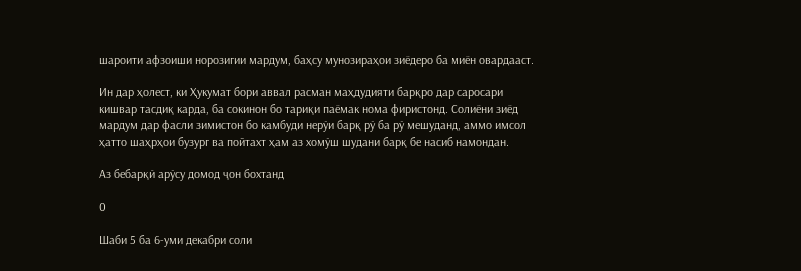шароити афзоиши норозигии мардум, баҳсу мунозираҳои зиёдеро ба миён овардааст.

Ин дар ҳолест, ки Ҳукумат бори аввал расман маҳдудияти барқро дар саросари кишвар тасдиқ карда, ба сокинон бо тариқи паёмак нома фиристонд. Солиёни зиёд мардум дар фасли зимистон бо камбуди нерӯи барқ рӯ ба рӯ мешуданд, аммо имсол ҳатто шаҳрҳои бузург ва пойтахт ҳам аз хомӯш шудани барқ бе насиб намондан.

Аз бебарқӣ арӯсу домод ҷон бохтанд

0

Шаби 5 ба 6-уми декабри соли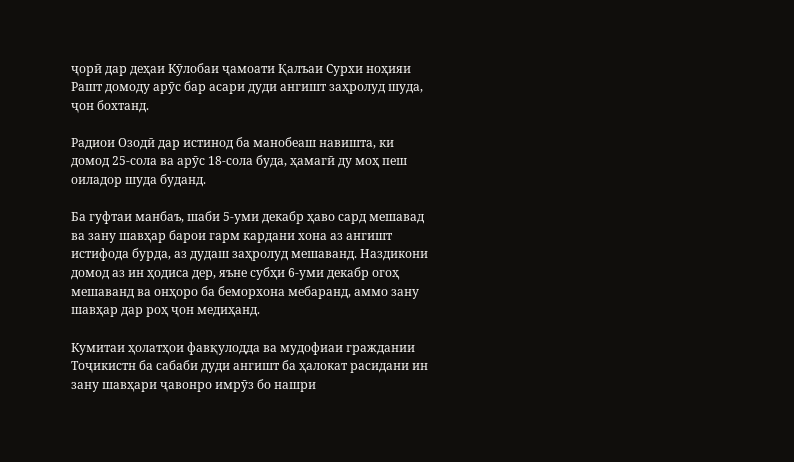ҷорӣ дар деҳаи Кӯлобаи ҷамоати Қалъаи Сурхи ноҳияи Рашт домоду арӯс бар асари дуди ангишт заҳролуд шуда, ҷон бохтанд.

Радиои Озодӣ дар истинод ба манобеаш навишта, ки домод 25-сола ва арӯс 18-сола буда, ҳамагӣ ду моҳ пеш оиладор шуда буданд.

Ба гуфтаи манбаъ, шаби 5-уми декабр ҳаво сард мешавад ва зану шавҳар барои гарм кардани хона аз ангишт истифода бурда, аз дудаш заҳролуд мешаванд. Наздикони домод аз ин ҳодиса дер, яъне субҳи 6-уми декабр огоҳ мешаванд ва онҳоро ба беморхона мебаранд, аммо зану шавҳар дар роҳ ҷон медиҳанд.

Кумитаи ҳолатҳои фавқулодда ва мудофиаи граждании Тоҷикистн ба сабаби дуди ангишт ба ҳалокат расидани ин зану шавҳари ҷавонро имрӯз бо нашри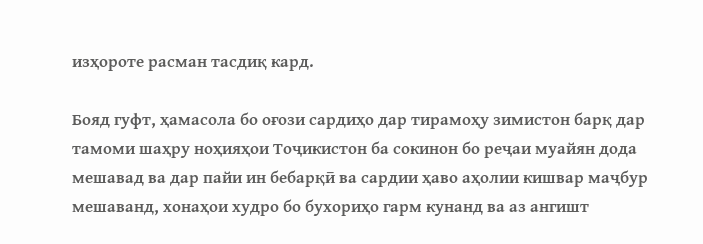изҳороте расман тасдиқ кард.

Бояд гуфт, ҳамасола бо оғози сардиҳо дар тирамоҳу зимистон барқ дар тамоми шаҳру ноҳияҳои Тоҷикистон ба сокинон бо реҷаи муайян дода мешавад ва дар пайи ин бебарқӣ ва сардии ҳаво аҳолии кишвар маҷбур мешаванд, хонаҳои худро бо бухориҳо гарм кунанд ва аз ангишт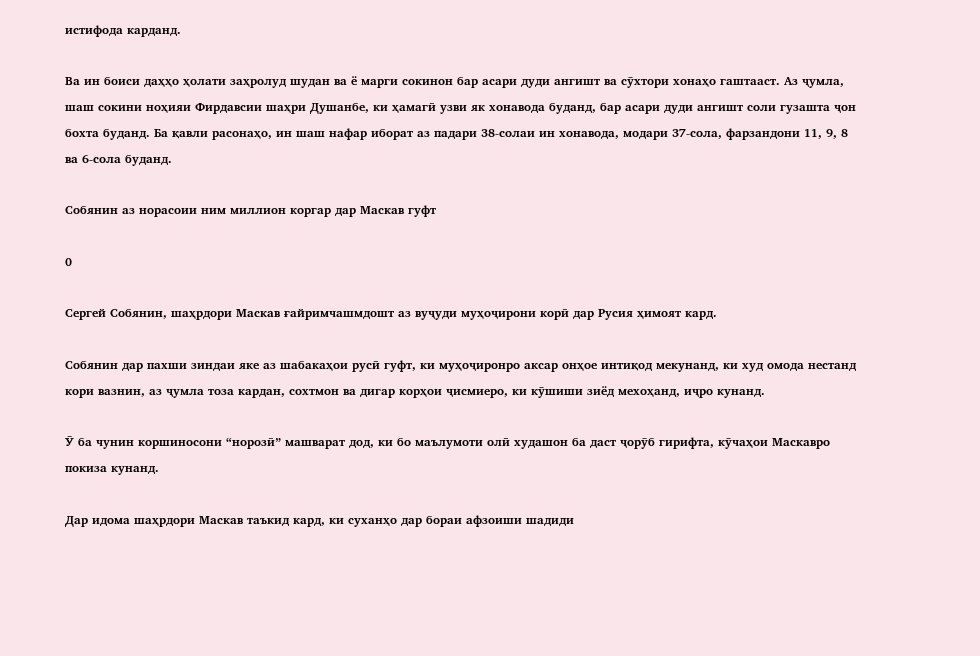истифода карданд.

Ва ин боиси даҳҳо ҳолати заҳролуд шудан ва ё марги сокинон бар асари дуди ангишт ва сӯхтори хонаҳо гаштааст. Аз ҷумла, шаш сокини ноҳияи Фирдавсии шаҳри Душанбе, ки ҳамагӣ узви як хонавода буданд, бар асари дуди ангишт соли гузашта ҷон бохта буданд. Ба қавли расонаҳо, ин шаш нафар иборат аз падари 38-солаи ин хонавода, модари 37-сола, фарзандони 11, 9, 8 ва 6-сола буданд.

Собянин аз норасоии ним миллион коргар дар Маскав гуфт

0

Сергей Собянин, шаҳрдори Маскав ғайримчашмдошт аз вуҷуди муҳоҷирони корӣ дар Русия ҳимоят кард.

Собянин дар пахши зиндаи яке аз шабакаҳои русӣ гуфт, ки муҳоҷиронро аксар онҳое интиқод мекунанд, ки худ омода нестанд кори вазнин, аз ҷумла тоза кардан, сохтмон ва дигар корҳои ҷисмиеро, ки кӯшиши зиёд мехоҳанд, иҷро кунанд.

Ӯ ба чунин коршиносони “норозӣ” машварат дод, ки бо маълумоти олӣ худашон ба даст ҷорӯб гирифта, кӯчаҳои Маскавро покиза кунанд.

Дар идома шаҳрдори Маскав таъкид кард, ки суханҳо дар бораи афзоиши шадиди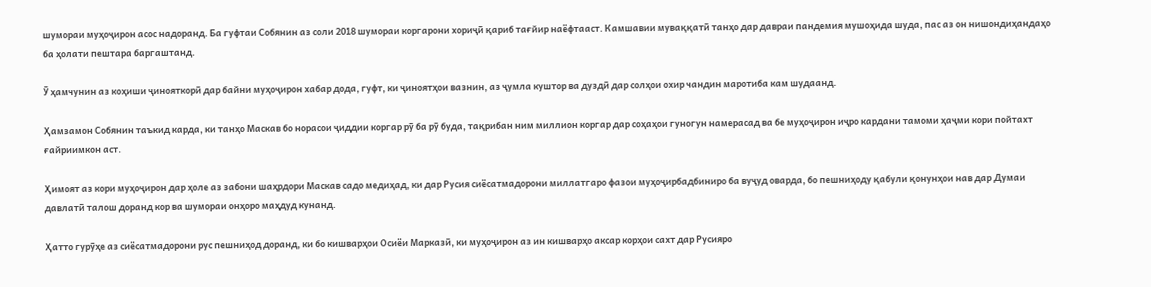шумораи муҳоҷирон асос надоранд. Ба гуфтаи Собянин аз соли 2018 шумораи коргарони хориҷӣ қариб тағйир наёфтааст. Камшавии муваққатӣ танҳо дар давраи пандемия мушоҳида шуда, пас аз он нишондиҳандаҳо ба ҳолати пештара баргаштанд.

Ӯ ҳамчунин аз коҳиши ҷинояткорӣ дар байни муҳоҷирон хабар дода, гуфт, ки ҷиноятҳои вазнин, аз ҷумла куштор ва дуздӣ дар солҳои охир чандин маротиба кам шудаанд.

Ҳамзамон Собянин таъкид карда, ки танҳо Маскав бо норасои ҷиддии коргар рӯ ба рӯ буда, тақрибан ним миллион коргар дар соҳаҳои гуногун намерасад ва бе муҳоҷирон иҷро кардани тамоми ҳаҷми кори пойтахт ғайриимкон аст.

Ҳимоят аз кори муҳоҷирон дар ҳоле аз забони шаҳрдори Маскав садо медиҳад, ки дар Русия сиёсатмадорони миллатгаро фазои муҳоҷирбадбиниро ба вуҷуд оварда, бо пешниҳоду қабули қонунҳои нав дар Думаи давлатӣ талош доранд кор ва шумораи онҳоро маҳдуд кунанд.

Ҳатто гурӯҳе аз сиёсатмадорони рус пешниҳод доранд, ки бо кишварҳои Осиёи Марказӣ, ки муҳоҷирон аз ин кишварҳо аксар корҳои сахт дар Русияро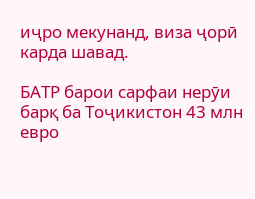иҷро мекунанд, виза ҷорӣ карда шавад.

БАТР барои сарфаи нерӯи барқ ба Тоҷикистон 43 млн евро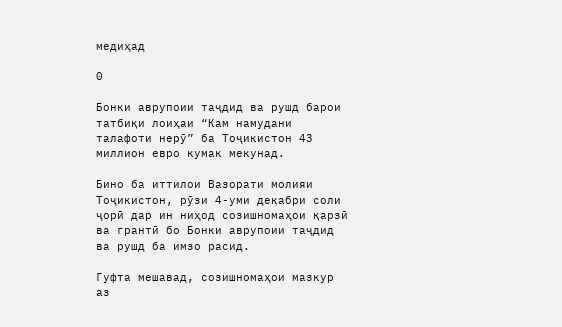медиҳад

0

Бонки аврупоии таҷдид ва рушд барои татбиқи лоиҳаи “Кам намудани талафоти нерӯ” ба Тоҷикистон 43 миллион евро кумак мекунад.

Бино ба иттилои Вазорати молияи Тоҷикистон, рӯзи 4-уми декабри соли ҷорӣ дар ин ниҳод созишномаҳои қарзӣ ва грантӣ бо Бонки аврупоии таҷдид ва рушд ба имзо расид.

Гуфта мешавад, созишномаҳои мазкур аз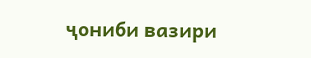ҷониби вазири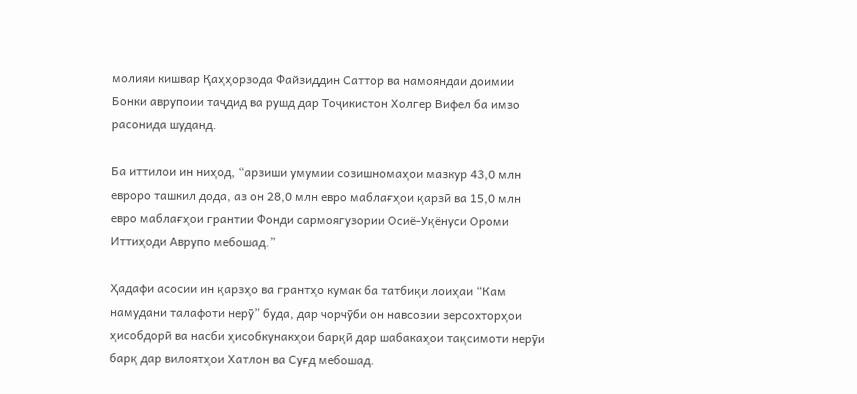молияи кишвар Қаҳҳорзода Файзиддин Саттор ва намояндаи доимии Бонки аврупоии таҷдид ва рушд дар Тоҷикистон Холгер Вифел ба имзо расонида шуданд.

Ба иттилои ин ниҳод, “арзиши умумии созишномаҳои мазкур 43,0 млн евроро ташкил дода, аз он 28,0 млн евро маблағҳои қарзӣ ва 15,0 млн евро маблағҳои грантии Фонди сармоягузории Осиё-Уқёнуси Ороми Иттиҳоди Аврупо мебошад.”

Ҳадафи асосии ин қарзҳо ва грантҳо кумак ба татбиқи лоиҳаи “Кам намудани талафоти нерӯ” буда, дар чорчӯби он навсозии зерсохторҳои ҳисобдорӣ ва насби ҳисобкунакҳои барқӣ дар шабакаҳои тақсимоти нерӯи барқ дар вилоятҳои Хатлон ва Суғд мебошад.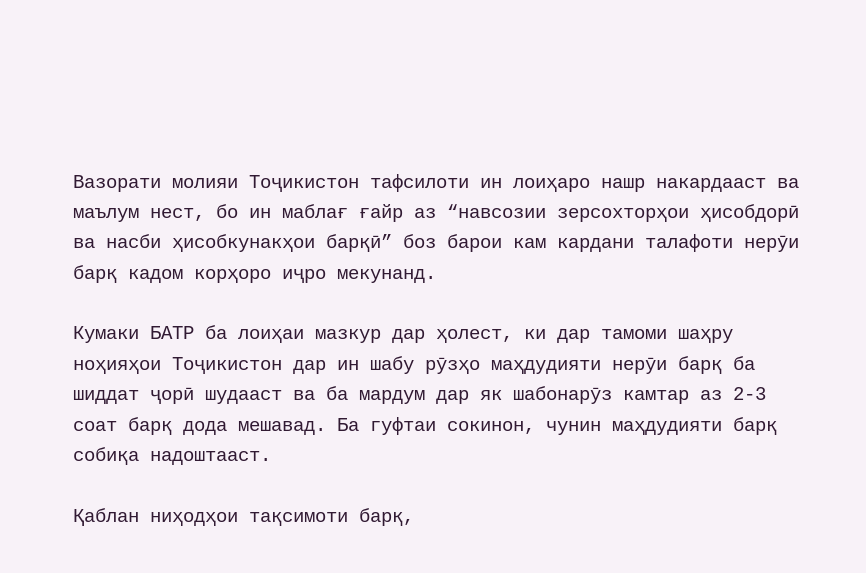Вазорати молияи Тоҷикистон тафсилоти ин лоиҳаро нашр накардааст ва маълум нест, бо ин маблағ ғайр аз “навсозии зерсохторҳои ҳисобдорӣ ва насби ҳисобкунакҳои барқӣ” боз барои кам кардани талафоти нерӯи барқ кадом корҳоро иҷро мекунанд.

Кумаки БАТР ба лоиҳаи мазкур дар ҳолест, ки дар тамоми шаҳру ноҳияҳои Тоҷикистон дар ин шабу рӯзҳо маҳдудияти нерӯи барқ ба шиддат ҷорӣ шудааст ва ба мардум дар як шабонарӯз камтар аз 2-3 соат барқ дода мешавад. Ба гуфтаи сокинон, чунин маҳдудияти барқ собиқа надоштааст.

Қаблан ниҳодҳои тақсимоти барқ,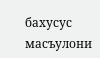бахусус масъулони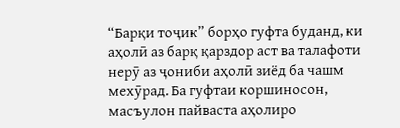“Барқи тоҷик” борҳо гуфта буданд, ки аҳолӣ аз барқ қарздор аст ва талафоти нерӯ аз ҷониби аҳолӣ зиёд ба чашм мехӯрад. Ба гуфтаи коршиносон, масъулон пайваста аҳолиро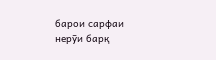барои сарфаи нерӯи барқ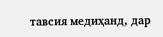тавсия медиҳанд, дар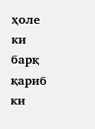ҳоле ки барқ қариб ки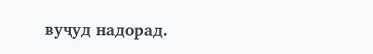вуҷуд надорад.